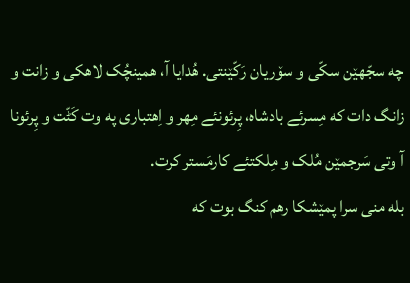چه سجّهێن سکّی و سۆریان رَکّێنتی. هُدایا آ، همینچُک لاهکی و زانت و زانگ دات که مِسرئے بادشاه، پِرئونئے مِهر و اِهتباری په وت کَٹّت و پِرئونا آ وتی سَرجمێن مُلک و مِلکتئے کارمَستر کرت.
بله منی سرا پمێشکا رهم کنگ بوت که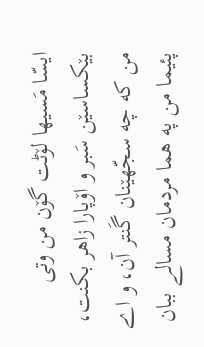ایسّا مَسیها لۆٹت گۆن من وتی بێکساسێن سَبر و اۆپارا زاهر بکنت، من که چه سجّهێنان گَنتر آن، و اے پئیما من په هما مردمان مسالے ببان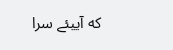که آییئے سرا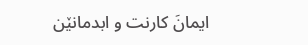ایمانَ کارنت و ابدمانێن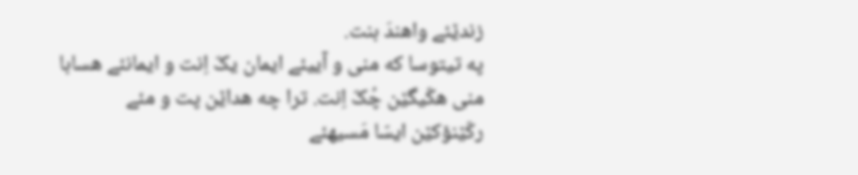زندێئے واهندَ بنت.
په تیتوسا که منی و آییئے ایمان یکّ اِنت و ایمانئے هسابا منی هکّیگێن چُکّ اِنت. ترا چه هداێن پت و مئے رکّێنۆکێن ایسّا مَسیهئے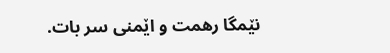نێمگا رهمت و اێمنی سر بات.